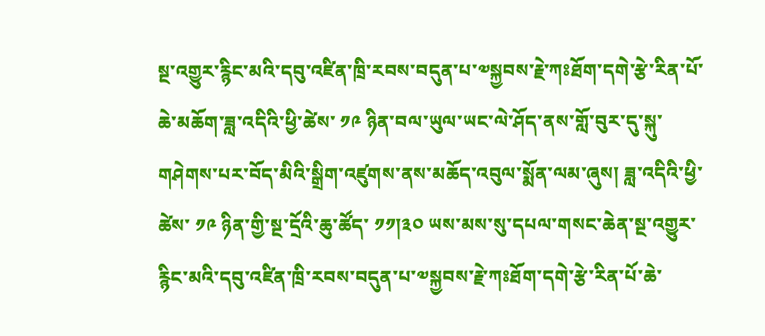སྔ་འགྱུར་རྙིང་མའི་དབུ་འཛིན་ཁྲི་རབས་བདུན་པ་༧སྐྱབས་རྗེ་ཀཿཐོག་དགེ་རྩེ་རིན་པོ་ཆེ་མཆོག་ཟླ་འདིའི་ཕྱི་ཚེས་ ༡༩ ཉིན་བལ་ཡུལ་ཡང་ལེ་ཤོད་ནས་གློ་བུར་དུ་སྐུ་གཤེགས་པར་བོད་མིའི་སྒྲིག་འཛུགས་ནས་མཆོད་འབུལ་སྨོན་ལམ་ཞུས། ཟླ་འདིའི་ཕྱི་ཚེས་ ༡༩ ཉིན་གྱི་སྔ་དྲོའི་ཆུ་ཚོད་ ༡༡།༣༠ ཡས་མས་སུ་དཔལ་གསང་ཆེན་སྔ་འགྱུར་རྙིང་མའི་དབུ་འཛིན་ཁྲི་རབས་བདུན་པ་༧སྐྱབས་རྗེ་ཀཿཐོག་དགེ་རྩེ་རིན་པོ་ཆེ་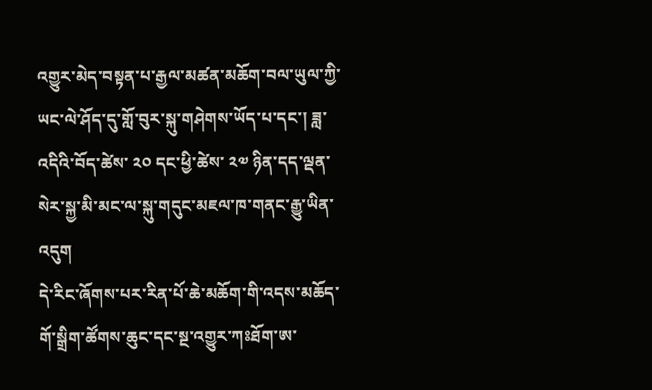འགྱུར་མེད་བསྟན་པ་རྒྱལ་མཚན་མཆོག་བལ་ཡུལ་ཀྱི་ཡང་ལེ་ཤོད་དུ་གློ་བུར་སྐུ་གཤེགས་ཡོད་པ་དང་། ཟླ་འདིའི་བོད་ཚེས་ ༢༠ དང་ཕྱི་ཚེས་ ༢༧ ཉིན་དད་ལྡན་སེར་སྐྱ་མི་མང་ལ་སྐུ་གདུང་མཇལ་ཁ་གནང་རྒྱུ་ཡིན་འདུག
དེ་རིང་ཞོགས་པར་རིན་པོ་ཆེ་མཆོག་གི་འདས་མཆོད་གོ་སྒྲིག་ཚོགས་ཆུང་དང་སྔ་འགྱུར་ཀཿཐོག་ཨ་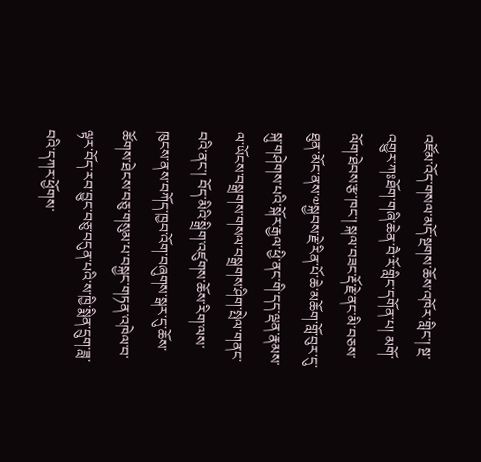འཛོམ་འོད་གསལ་མདོ་སྔགས་ཆོས་འཁོར་གླིང་། སྔ་འགྱུར་ཀཿཐོག་གཞི་ཆེན་བཻ་རོ་གླིང་དགོན་པ། མགོ་ལོག་ཐེབས་རྩ་ཁང་། སྐལ་བཟང་རྡོ་རྗེ་ནང་མི་བཅས་ཐུན་མོང་ནས་༧སྐྱབས་རྗེ་རིན་པོ་ཆེ་མཆོག་གློ་བུར་དུ་སྐུ་གཤེགས་པའི་སྐོར་རྒྱལ་ཕྱི་ནང་གི་དད་ལྡན་རྣམས་ལ་ཡོངས་བསྒྲགས་གསལ་བསྒྲགས་ཤིག་སྤེལ་གནང་བའི་ནང་། བོད་མིའི་སྒྲིག་འཛུགས་ཆོས་རིག་ལས་ཁུངས་ནས་བཀོད་ཁྱབ་འོག་བཞུགས་སྒར་དུ་ཆོས་ཚོགས་ཐེངས་བཅུ་གསུམ་པ་བསྐྱང་གཏན་འཁེལ་བ་ལྟར་བོད་རབ་བྱུང་བཅུ་བདུན་པའི་ས་ཁྱི་སྨིན་དྲུག་ཟླ་བའི་དཀར་ཕྱོགས་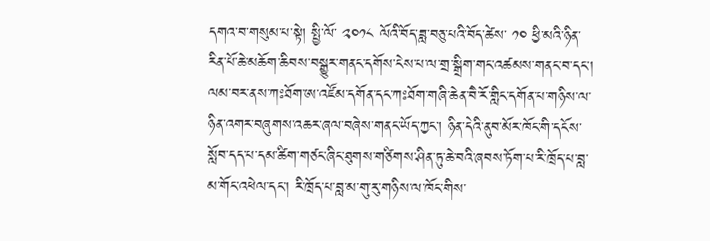དགའ་བ་གསུམ་པ་སྟེ། སྤྱི་ལོ་ ༢༠༡༨ ལོའི་བོད་ཟླ་བཅུ་པའི་བོད་ཚེས་ ༡༠ ཕྱི་མའི་ཉིན་རིན་པོ་ཆེ་མཆོག་ཆིབས་བསྒྱུར་གནང་དགོས་ངེས་པ་ལ་གྲ་སྒྲིག་གང་འཚམས་གནང་བ་དང་། ལམ་བར་ནས་ཀཿཐོག་ཨ་འཛོམ་དགོན་དང་ཀཿཐོག་གཞི་ཆེན་བཻ་རོ་གླིང་དགོན་པ་གཉིས་ལ་ཉིན་འགར་བཞུགས་འཆར་ཞལ་བཞེས་གནང་ཡོད་ཀྱང་། ཉིན་དེའི་ནུབ་མོར་ཁོང་གི་དངོས་སློབ་དད་པ་དམ་ཚིག་གཙང་ཞིང་ཐུགས་གཙིགས་ཤིན་ཏུ་ཆེ་བའི་ཞབས་ཏོག་པ་རི་ཁྲོད་པ་བླ་མ་གོང་འཕེལ་དང་། རི་ཁྲོད་པ་བླ་མ་གུ་རུ་གཉིས་ལ་ཁོང་གིས་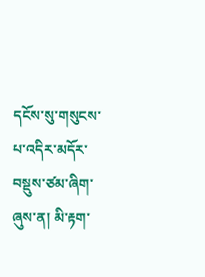དངོས་སུ་གསུངས་པ་འདིར་མདོར་བསྡུས་ཙམ་ཞིག་ཞུས་ན། མི་རྟག་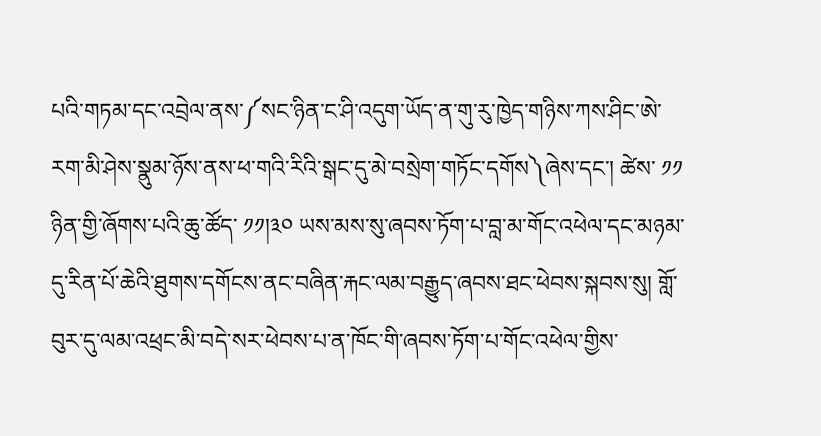པའི་གཏམ་དང་འབྲེལ་ནས་༼སང་ཉིན་ང་ཤི་འདུག་ཡོད་ན་གུ་རུ་ཁྱེད་གཉིས་ཀས་ཤིང་ཨེ་རག་མི་ཤེས་སྣུམ་ཉོས་ནས་ཕ་གའི་རིའི་སྒང་དུ་མེ་བསྲེག་གཏོང་དགོས༽ཞེས་དང་། ཚེས་ ༡༡ ཉིན་གྱི་ཞོགས་པའི་ཆུ་ཚོད་ ༡༡།༣༠ ཡས་མས་སུ་ཞབས་ཏོག་པ་བླ་མ་གོང་འཕེལ་དང་མཉམ་དུ་རིན་པོ་ཆེའི་ཐུགས་དགོངས་ནང་བཞིན་རྐང་ལམ་བརྒྱུད་ཞབས་ཐང་ཕེབས་སྐབས་སུ། གློ་བུར་དུ་ལམ་འཕྲང་མི་བདེ་སར་ཕེབས་པ་ན་ཁོང་གི་ཞབས་ཏོག་པ་གོང་འཕེལ་གྱིས་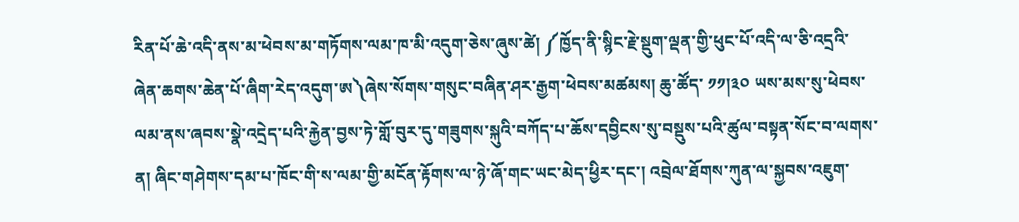རིན་པོ་ཆེ་འདི་ནས་མ་ཕེབས་མ་གཏོགས་ལམ་ཁ་མི་འདུག་ཅེས་ཞུས་ཚེ། ༼ཁྱོད་ནི་སྙིང་རྗེ་སྡུག་ལྡན་གྱི་ཕུང་པོ་འདི་ལ་ཅི་འདྲའི་ཞེན་ཆགས་ཆེན་པོ་ཞིག་རེད་འདུག་ཨ༽ཞེས་སོགས་གསུང་བཞིན་ཤར་རྒྱག་ཕེབས་མཚམས། ཆུ་ཚོད་ ༡༡།༣༠ ཡས་མས་སུ་ཕེབས་ལམ་ནས་ཞབས་སྣེ་འདྲེད་པའི་རྐྱེན་བྱས་ཏེ་གློ་བུར་དུ་གཟུགས་སྐུའི་བཀོད་པ་ཆོས་དབྱིངས་སུ་བསྡུས་པའི་ཚུལ་བསྟན་སོང་བ་ལགས་ན། ཞིང་གཤེགས་དམ་པ་ཁོང་གི་ས་ལམ་གྱི་མངོན་རྟོགས་ལ་ཉེ་ཞོ་གང་ཡང་མེད་ཕྱིར་དང་། འབྲེལ་ཐོགས་ཀུན་ལ་སྐྱབས་འཇུག་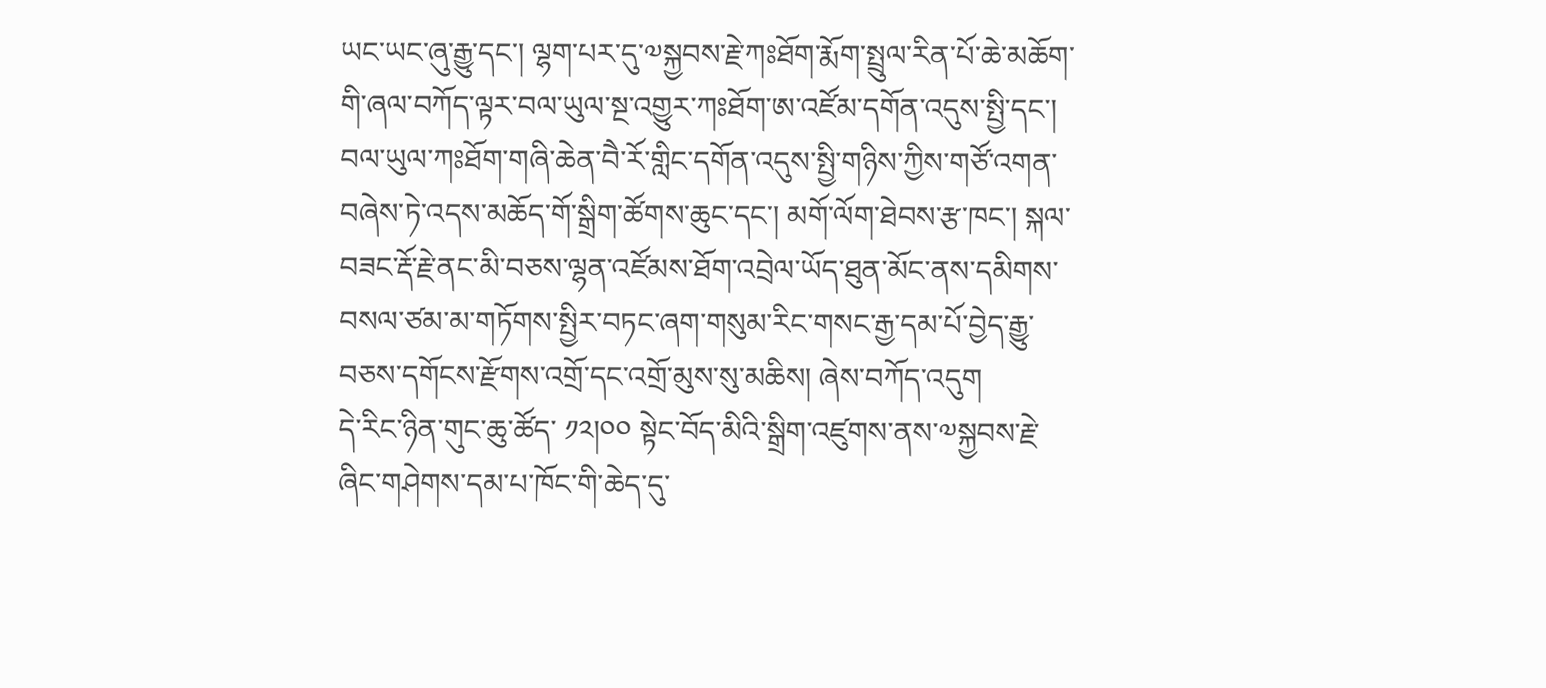ཡང་ཡང་ཞུ་རྒྱུ་དང་། ལྷག་པར་དུ་༧སྐྱབས་རྗེ་ཀཿཐོག་རྨོག་སྤྲུལ་རིན་པོ་ཆེ་མཆོག་གི་ཞལ་བཀོད་ལྟར་བལ་ཡུལ་སྔ་འགྱུར་ཀཿཐོག་ཨ་འཛོམ་དགོན་འདུས་སྤྱི་དང་། བལ་ཡུལ་ཀཿཐོག་གཞི་ཆེན་བཻ་རོ་གླིང་དགོན་འདུས་སྤྱི་གཉིས་ཀྱིས་གཙོ་འགན་བཞེས་ཏེ་འདས་མཆོད་གོ་སྒྲིག་ཚོགས་ཆུང་དང་། མགོ་ལོག་ཐེབས་རྩ་ཁང་། སྐལ་བཟང་རྡོ་རྗེ་ནང་མི་བཅས་ལྷན་འཛོམས་ཐོག་འབྲེལ་ཡོད་ཐུན་མོང་ནས་དམིགས་བསལ་ཙམ་མ་གཏོགས་སྤྱིར་བཏང་ཞག་གསུམ་རིང་གསང་རྒྱ་དམ་པོ་བྱེད་རྒྱུ་བཅས་དགོངས་རྫོགས་འགྲོ་དང་འགྲོ་མུས་སུ་མཆིས། ཞེས་བཀོད་འདུག
དེ་རིང་ཉིན་གུང་ཆུ་ཚོད་ ༡༢།༠༠ སྟེང་བོད་མིའི་སྒྲིག་འཛུགས་ནས་༧སྐྱབས་རྗེ་ཞིང་གཤེགས་དམ་པ་ཁོང་གི་ཆེད་དུ་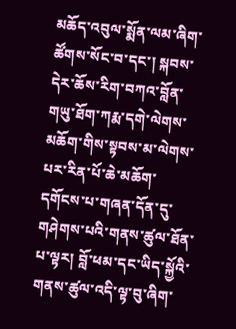མཆོད་འབུལ་སྨོན་ལམ་ཞིག་ཚོགས་སོང་བ་དང་། སྐབས་དེར་ཆོས་རིག་བཀའ་བློན་གཡུ་ཐོག་ཀརྨ་དགེ་ལེགས་མཆོག་གིས་སྟབས་མ་ལེགས་པར་རིན་པོ་ཆེ་མཆོག་དགོངས་པ་གཞན་དོན་དུ་གཤེགས་པའི་གནས་ཚུལ་ཐོན་པ་ལྟར། བློ་ཕམ་དང་ཡིད་སྐྱོའི་གནས་ཚུལ་འདི་ལྟ་བུ་ཞིག་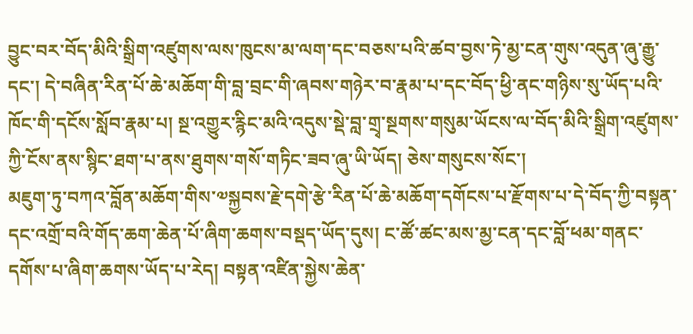བྱུང་བར་བོད་མིའི་སྒྲིག་འཛུགས་ལས་ཁུངས་མ་ལག་དང་བཅས་པའི་ཚབ་བྱས་ཏེ་མྱ་ངན་གུས་འདུན་ཞུ་རྒྱུ་དང་། དེ་བཞིན་རིན་པོ་ཆེ་མཆོག་གི་བླ་བྲང་གི་ཞབས་གཉེར་བ་རྣམ་པ་དང་བོད་ཕྱི་ནང་གཉིས་སུ་ཡོད་པའི་ཁོང་གི་དངོས་སློབ་རྣམ་པ། སྔ་འགྱུར་རྙིང་མའི་འདུས་སྡེ་བླ་གྲྭ་སྔགས་གསུམ་ཡོངས་ལ་བོད་མིའི་སྒྲིག་འཛུགས་ཀྱི་ངོས་ནས་སྙིང་ཐག་པ་ནས་ཐུགས་གསོ་གཏིང་ཟབ་ཞུ་ཡི་ཡོད། ཅེས་གསུངས་སོང་།
མཇུག་ཏུ་བཀའ་བློན་མཆོག་གིས་༧སྐྱབས་རྗེ་དགེ་རྩེ་རིན་པོ་ཆེ་མཆོག་དགོངས་པ་རྫོགས་པ་དེ་བོད་ཀྱི་བསྟན་དང་འགྲོ་བའི་གོད་ཆག་ཆེན་པོ་ཞིག་ཆགས་བསྡད་ཡོད་དུས། ང་ཚོ་ཚང་མས་མྱ་ངན་དང་བློ་ཕམ་གནང་དགོས་པ་ཞིག་ཆགས་ཡོད་པ་རེད། བསྟན་འཛིན་སྐྱེས་ཆེན་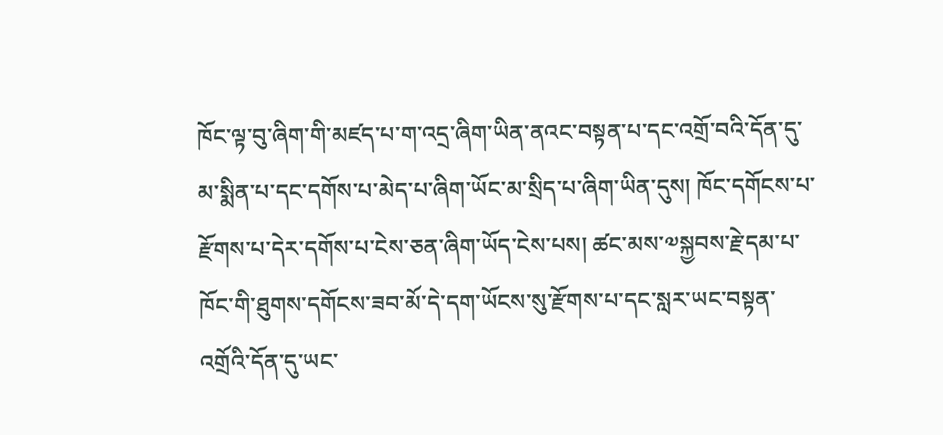ཁོང་ལྟ་བུ་ཞིག་གི་མཛད་པ་ག་འདྲ་ཞིག་ཡིན་ནའང་བསྟན་པ་དང་འགྲོ་བའི་དོན་དུ་མ་སྨིན་པ་དང་དགོས་པ་མེད་པ་ཞིག་ཡོང་མ་སྲིད་པ་ཞིག་ཡིན་དུས། ཁོང་དགོངས་པ་རྫོགས་པ་དེར་དགོས་པ་ངེས་ཅན་ཞིག་ཡོད་ངེས་པས། ཚང་མས་༧སྐྱབས་རྗེ་དམ་པ་ཁོང་གི་ཐུགས་དགོངས་ཟབ་མོ་དེ་དག་ཡོངས་སུ་རྫོགས་པ་དང་སླར་ཡང་བསྟན་འགྲོའི་དོན་དུ་ཡང་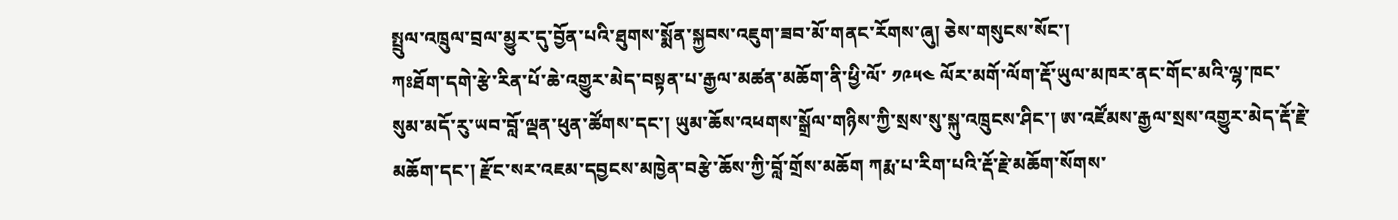སྤྲུལ་འཁྲུལ་བྲལ་མྱུར་དུ་བྱོན་པའི་ཐུགས་སྨོན་སྐྱབས་འཇུག་ཟབ་མོ་གནང་རོགས་ཞུ། ཅེས་གསུངས་སོང་།
ཀཿཐོག་དགེ་རྩེ་རིན་པོ་ཆེ་འགྱུར་མེད་བསྟན་པ་རྒྱལ་མཚན་མཆོག་ནི་ཕྱི་ལོ་ ༡༩༥༤ ལོར་མགོ་ལོག་རྡོ་ཡུལ་མཁར་ནང་གོང་མའི་ལྷ་ཁང་སུམ་མདོ་རུ་ཡབ་བློ་ལྡན་ཕུན་ཚོགས་དང་། ཡུམ་ཆོས་འཕགས་སྒྲོལ་གཉིས་ཀྱི་སྲས་སུ་སྐུ་འཁྲུངས་ཤིང་། ཨ་འཛོམས་རྒྱལ་སྲས་འགྱུར་མེད་རྡོ་རྗེ་མཆོག་དང་། རྫོང་སར་འཇམ་དབྱངས་མཁྱེན་བརྩེ་ཆོས་ཀྱི་བློ་གྲོས་མཆོག ཀརྨ་པ་རིག་པའི་རྡོ་རྗེ་མཆོག་སོགས་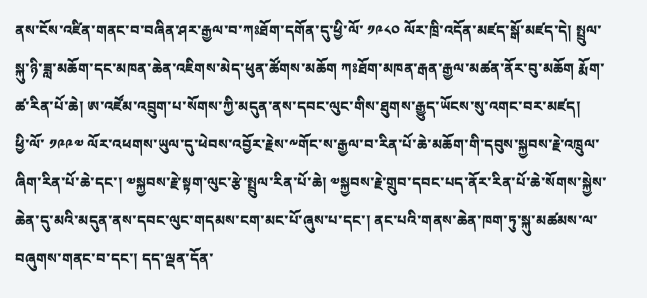ནས་ངོས་འཛིན་གནང་བ་བཞིན་ཤར་རྒྱལ་བ་ཀཿཐོག་དགོན་དུ་ཕྱི་ལོ་ ༡༩༨༠ ལོར་ཁྲི་འདོན་མཛད་སྒོ་མཛད་དེ། སྤྲུལ་སྐུ་ཉི་ཟླ་མཆོག་དང་མཁན་ཆེན་འཇིགས་མེད་ཕུན་ཚོགས་མཆོག ཀཿཐོག་མཁན་རྒན་རྒྱལ་མཚན་ནོར་བུ་མཆོག རྨོག་ཚ་རིན་པོ་ཆེ། ཨ་འཛོམ་འབྲུག་པ་སོགས་ཀྱི་མདུན་ནས་དབང་ལུང་གིས་ཐུགས་རྒྱུད་ཡོངས་སུ་འགང་བར་མཛད།
ཕྱི་ལོ་ ༡༩༩༧ ལོར་འཕགས་ཡུལ་དུ་ཕེབས་འབྱོར་རྗེས་༸གོང་ས་རྒྱལ་བ་རིན་པོ་ཆེ་མཆོག་གི་དབུས་སྐྱབས་རྗེ་འཁྲུལ་ཞིག་རིན་པོ་ཆེ་དང་། ༧སྐྱབས་རྗེ་སྟག་ལུང་རྩེ་སྤྲུལ་རིན་པོ་ཆེ། ༧སྐྱབས་རྗེ་གྲུབ་དབང་པད་ནོར་རིན་པོ་ཆེ་སོགས་སྐྱེས་ཆེན་དུ་མའི་མདུན་ནས་དབང་ལུང་གདམས་ངག་མང་པོ་ཞུས་པ་དང་། ནང་པའི་གནས་ཆེན་ཁག་ཏུ་སྐུ་མཚམས་ལ་བཞུགས་གནང་བ་དང་། དད་ལྡན་དོན་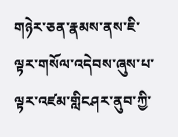གཉེར་ཅན་རྣམས་ནས་ཇི་ལྟར་གསོལ་འདེབས་ཞུས་པ་ལྟར་འཛམ་གླིངཤར་ནུབ་ཀྱི་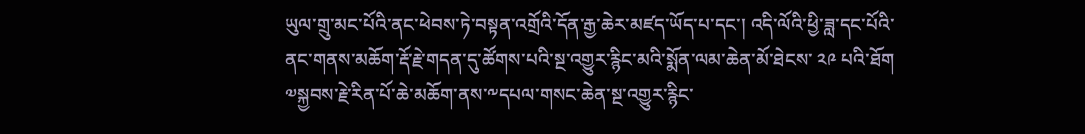ཡུལ་གྲུ་མང་པོའི་ནང་ཕེབས་ཏེ་བསྟན་འགྲོའི་དོན་རྒྱ་ཆེར་མཛད་ཡོད་པ་དང་། འདི་ལོའི་ཕྱི་ཟླ་དང་པོའི་ནང་གནས་མཆོག་རྡོ་རྗེ་གདན་དུ་ཚོགས་པའི་སྔ་འགྱུར་རྙིང་མའི་སྨོན་ལམ་ཆེན་མོ་ཐེངས་ ༢༩ པའི་ཐོག ༧སྐྱབས་རྗེ་རིན་པོ་ཆེ་མཆོག་ནས་༸དཔལ་གསང་ཆེན་སྔ་འགྱུར་རྙིང་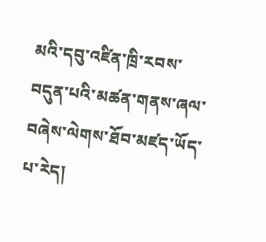མའི་དབུ་འཛིན་ཁྲི་རབས་བདུན་པའི་མཚན་གནས་ཞལ་བཞེས་ལེགས་ཐོབ་མཛད་ཡོད་པ་རེད།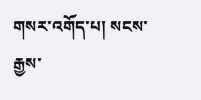གསར་འགོད་པ། སངས་རྒྱས་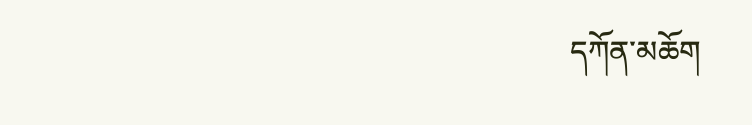དཀོན་མཆོག